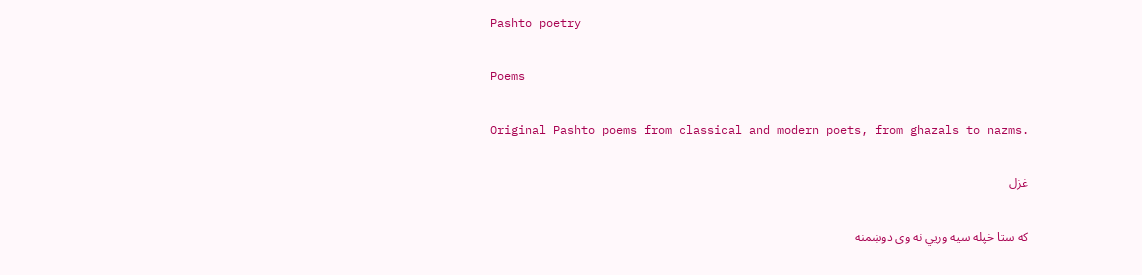Pashto poetry

Poems

Original Pashto poems from classical and modern poets, from ghazals to nazms.

غزل

که ستا خپله سيه وريي نه وی دوښمنه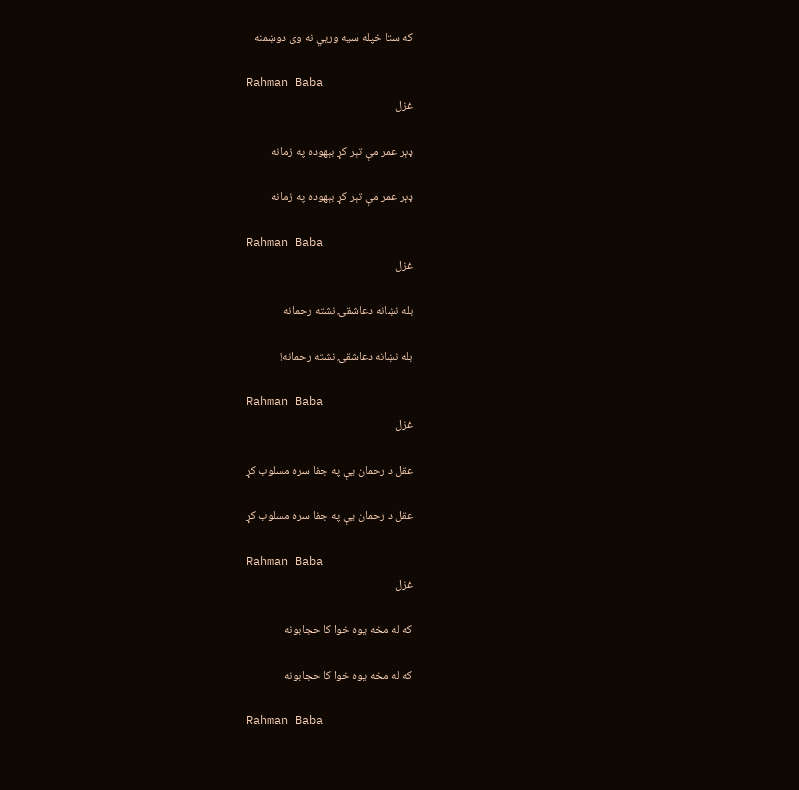که ستا خپله سيه وريي نه وی دوښمنه

Rahman Baba
غزل

ډېر عمر مې تېر کړ بېهوده په زمانه

ډېر عمر مې تېر کړ بېهوده په زمانه

Rahman Baba
غزل

بله نښانه دعاشقۍ نشته رحمانه

بله نښانه دعاشقۍ نشته رحمانه!

Rahman Baba
غزل

عقل د رحمان يې په جفا سره مسلوب کړ

عقل د رحمان يې په جفا سره مسلوب کړ

Rahman Baba
غزل

که له مخه يوه خوا کا حجابونه

که له مخه يوه خوا کا حجابونه

Rahman Baba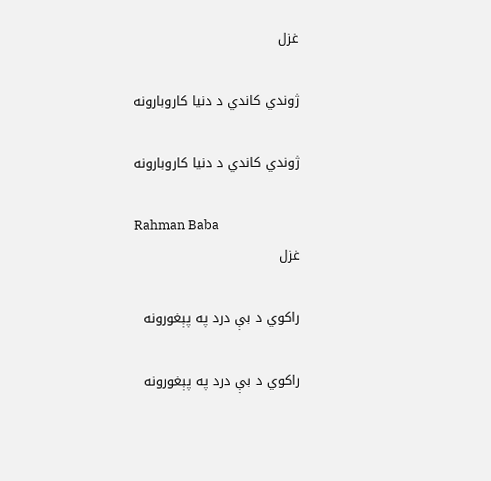غزل

ژوندي کاندي د دنيا کاروبارونه

ژوندي کاندي د دنيا کاروبارونه

Rahman Baba
غزل

راکوي د بې درد په پېغورونه

راکوي د بې درد په پېغورونه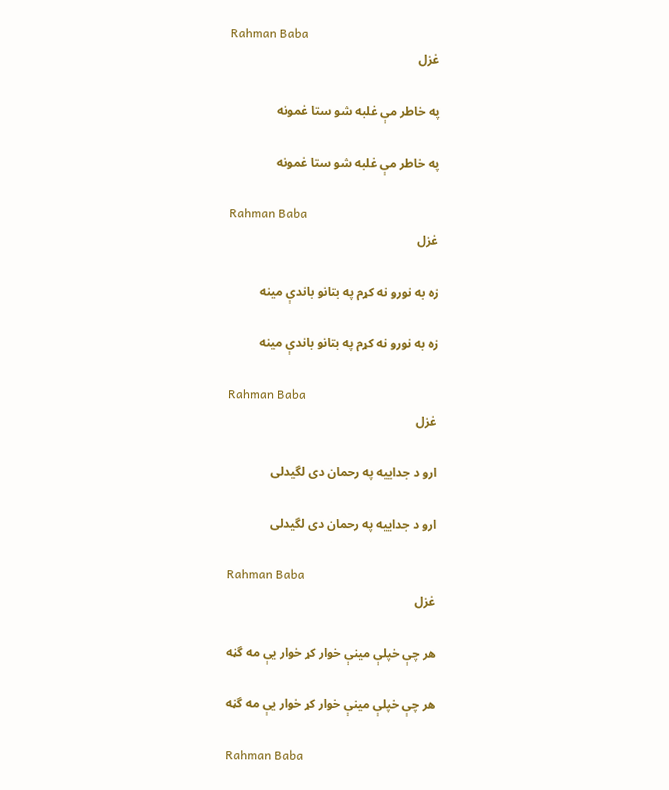Rahman Baba
غزل

په خاطر مې غلبه شو ستا غمونه

په خاطر مې غلبه شو ستا غمونه

Rahman Baba
غزل

زه به نورو نه کړم په بتانو باندې مينه

زه به نورو نه کړم په بتانو باندې مينه

Rahman Baba
غزل

ارو د جداييه په رحمان دی لگيدلی

ارو د جداييه په رحمان دی لگيدلی

Rahman Baba
غزل

هر چې خپلې مينې خوار کړ خوار يې مه گڼه

هر چې خپلې مينې خوار کړ خوار يې مه گڼه

Rahman Baba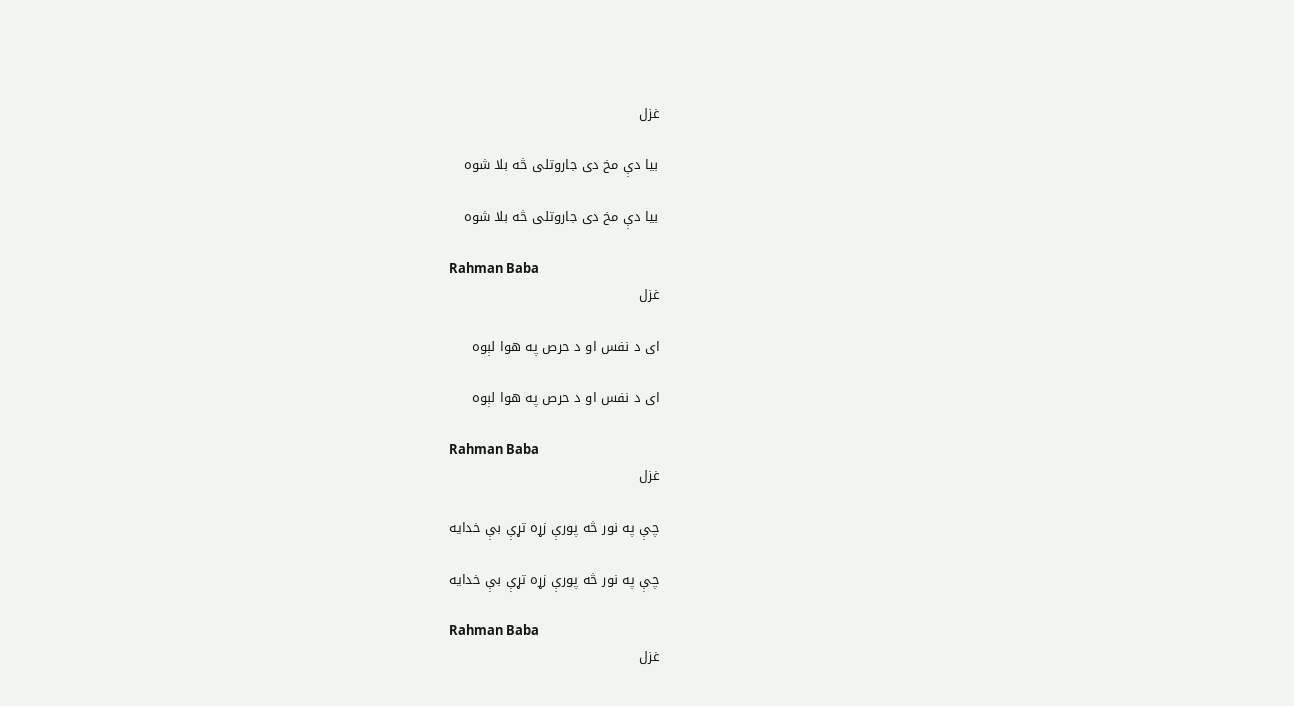غزل

بيا دې مخ دی جاروتلی څه بلا شوه

بيا دې مخ دی جاروتلی څه بلا شوه

Rahman Baba
غزل

ای د نفس او د حرص په هوا لېوه

ای د نفس او د حرص په هوا لېوه

Rahman Baba
غزل

چې په نور څه پورې زړه تړې بې خدايه

چې په نور څه پورې زړه تړې بې خدايه

Rahman Baba
غزل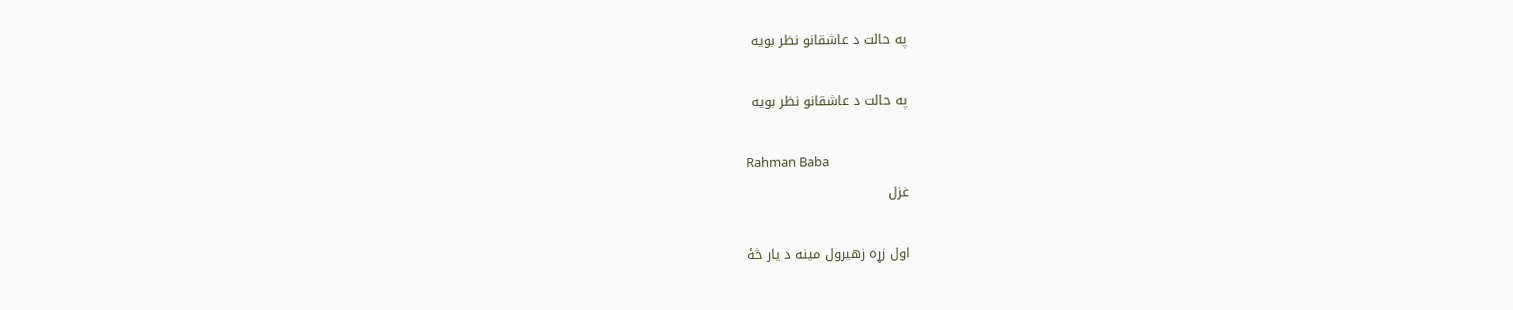په حالت د عاشقانو نظر بويه

په حالت د عاشقانو نظر بويه

Rahman Baba
غزل

اول زړه زهيرول مينه د يار څۀ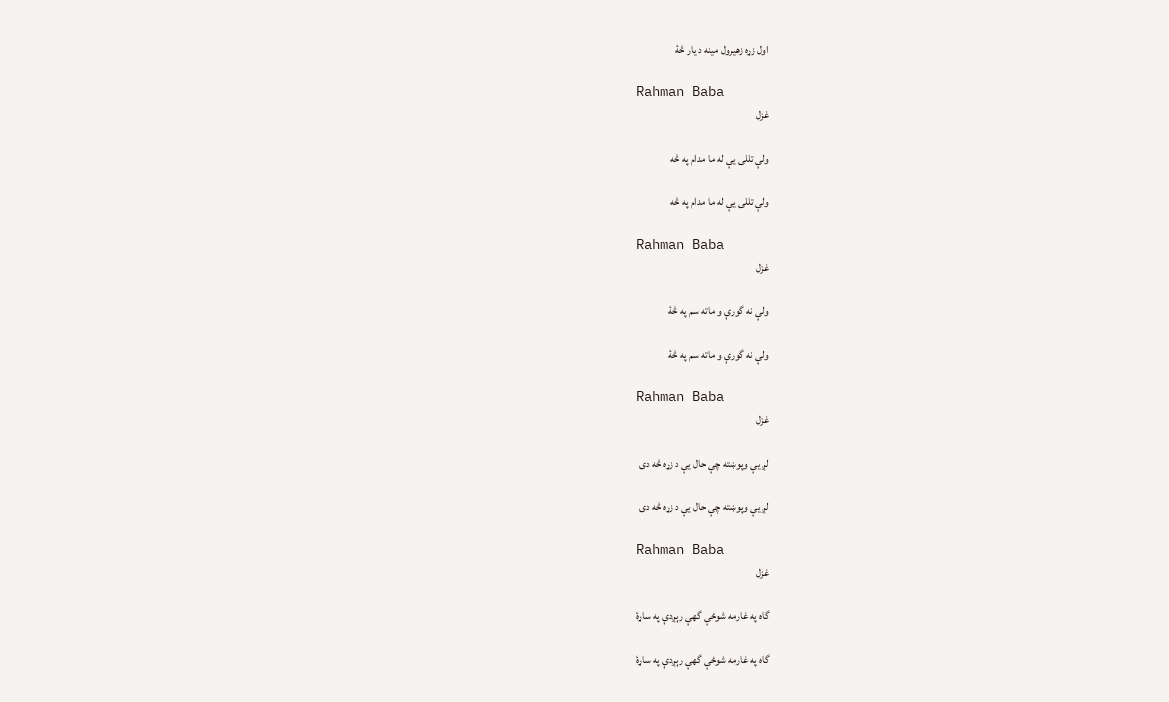اول زړه زهيرول مينه د يار څۀ

Rahman Baba
غزل

ولې تللی يې له ما مدام په څه

ولې تللی يې له ما مدام په څه

Rahman Baba
غزل

ولې نه گورې و ماته سم په څۀ

ولې نه گورې و ماته سم په څۀ

Rahman Baba
غزل

لږ يې وپوښته چې حال يې د زړه څه دی

لږ يې وپوښته چې حال يې د زړه څه دی

Rahman Baba
غزل

گاه په غارمه شوځې گهې رېږدې په ساړۀ

گاه په غارمه شوځې گهې رېږدې په ساړۀ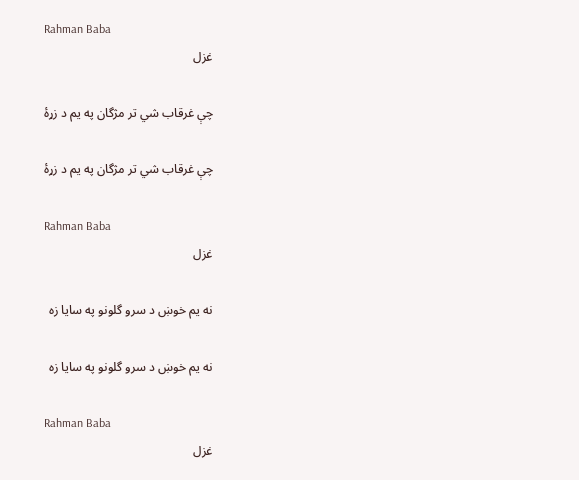Rahman Baba
غزل

چې غرقاب شي تر مژگان په يم د زړۀ

چې غرقاب شي تر مژگان په يم د زړۀ

Rahman Baba
غزل

نه يم خوښ د سرو گلونو په سايا زه

نه يم خوښ د سرو گلونو په سايا زه

Rahman Baba
غزل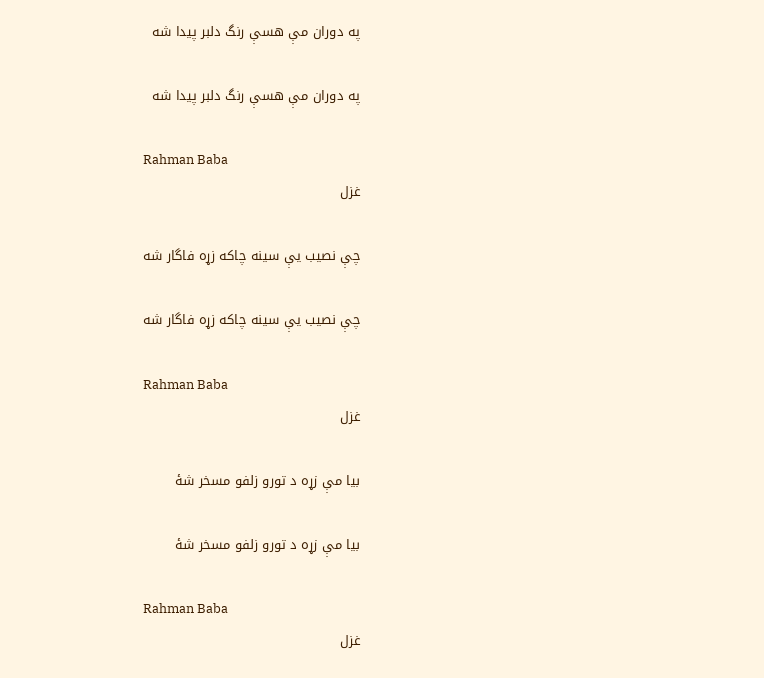په دوران مې هسې رنگ دلبر پيدا شه

په دوران مې هسې رنگ دلبر پيدا شه

Rahman Baba
غزل

چې نصيب يې سينه چاکه زړه فاگار شه

چې نصيب يې سينه چاکه زړه فاگار شه

Rahman Baba
غزل

بيا مې زړه د تورو زلفو مسخر شۀ

بيا مې زړه د تورو زلفو مسخر شۀ

Rahman Baba
غزل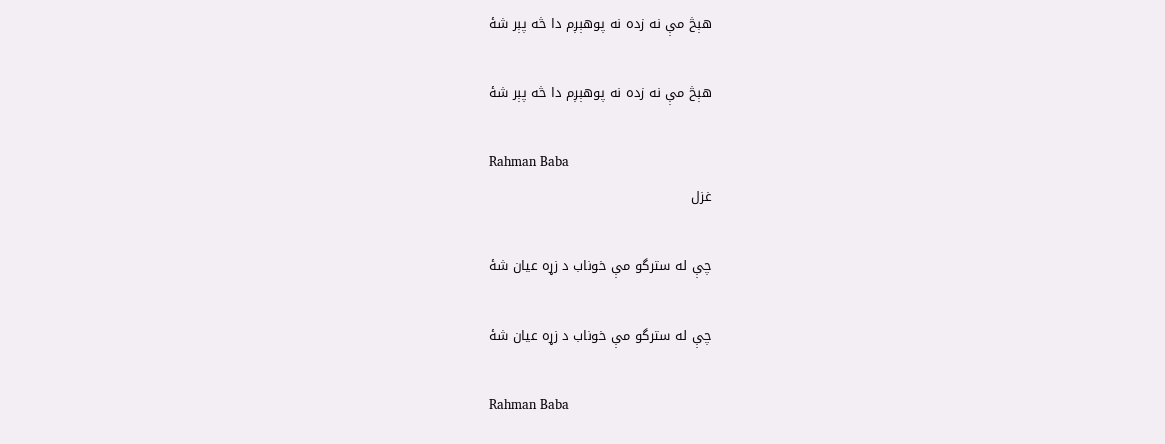هېڅ مې نه زده نه پوهېږم دا څه پېر شۀ

هېڅ مې نه زده نه پوهېږم دا څه پېر شۀ

Rahman Baba
غزل

چې له سترگو مې خوناب د زړه عيان شۀ

چې له سترگو مې خوناب د زړه عيان شۀ

Rahman Baba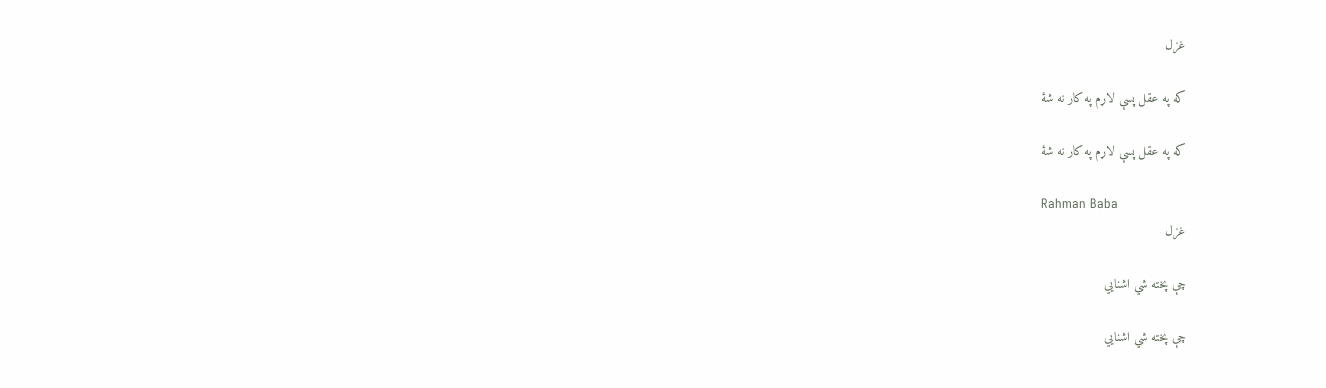غزل

که په عقل پسې لاړم په کار نه شۀ

که په عقل پسې لاړم په کار نه شۀ

Rahman Baba
غزل

چې پخته شي اشنايي

چې پخته شي اشنايي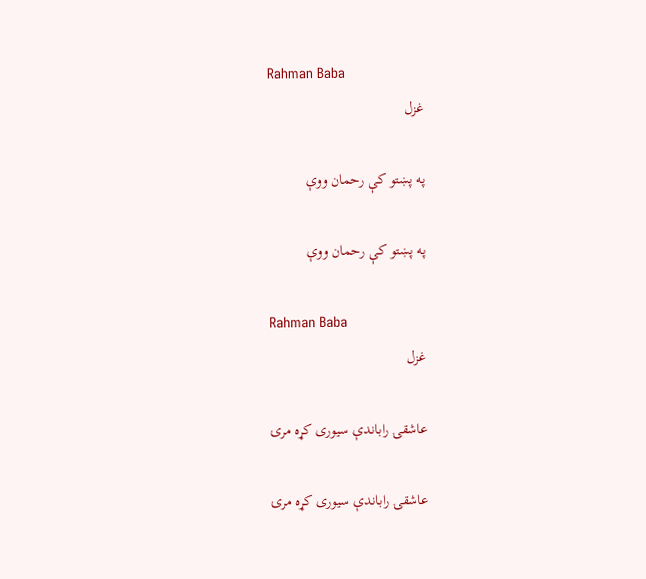Rahman Baba
غزل

په پښتو کې رحمان ووې

په پښتو کې رحمان ووې

Rahman Baba
غزل

عاشقۍ راباندې سيوری کړه مرۍ

عاشقۍ راباندې سيوری کړه مرۍ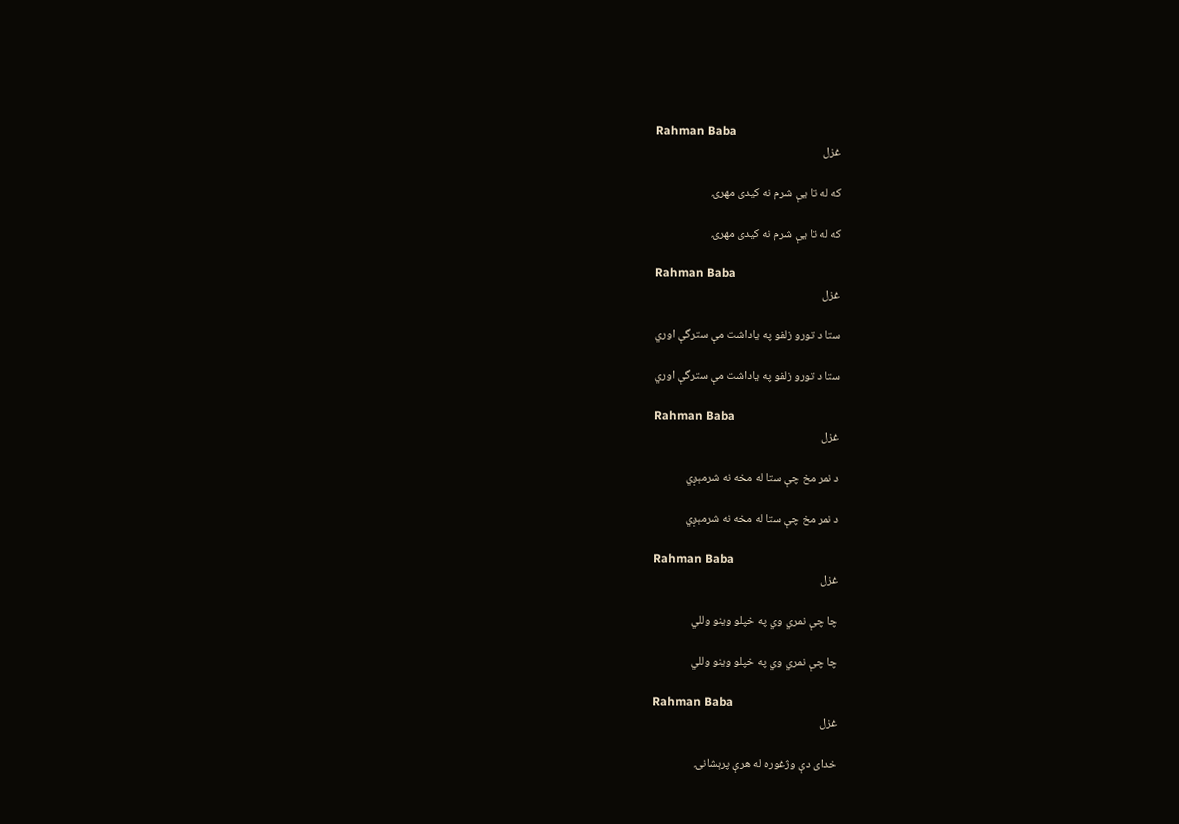Rahman Baba
غزل

که له تا يې شرم نه کيدی مهرۍ

که له تا يې شرم نه کيدی مهرۍ

Rahman Baba
غزل

ستا د تورو زلفو په ياداشت مې سترگې اوري

ستا د تورو زلفو په ياداشت مې سترگې اوري

Rahman Baba
غزل

د نمر مخ چې ستا له مخه نه شرمېږي

د نمر مخ چې ستا له مخه نه شرمېږي

Rahman Baba
غزل

چا چې نمري وي په خپلو وينو وللي

چا چې نمري وي په خپلو وينو وللي

Rahman Baba
غزل

خدای دې وژغوره له هرې پرېشانۍ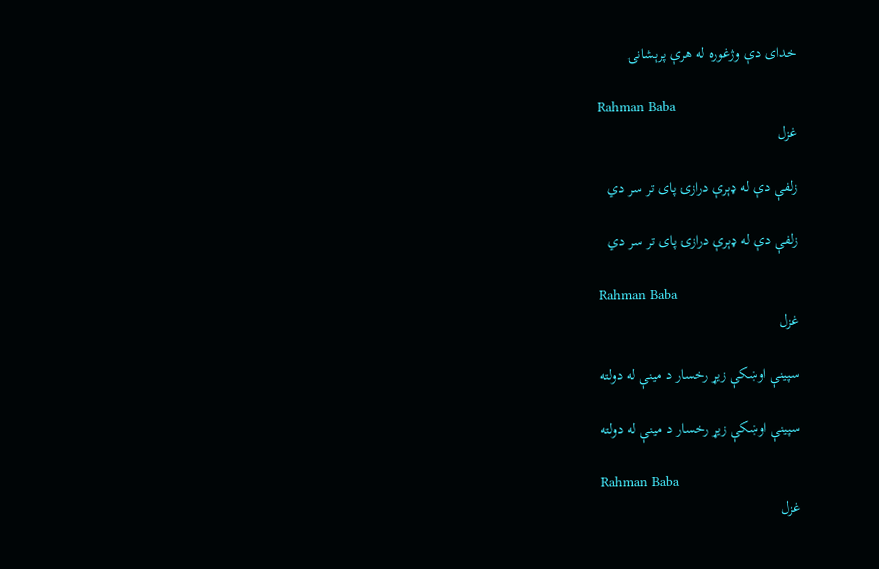خدای دې وژغوره له هرې پرېشانۍ

Rahman Baba
غزل

زلفې دې له ډېرې درازۍ پای تر سر دي

زلفې دې له ډېرې درازۍ پای تر سر دي

Rahman Baba
غزل

سپينې اوښکې زيړ رخسار د مينې له دولته

سپينې اوښکې زيړ رخسار د مينې له دولته

Rahman Baba
غزل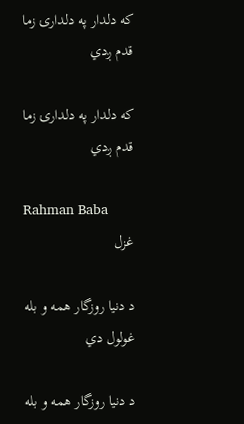که دلدار په دلدارۍ زما قدم ږدي

که دلدار په دلدارۍ زما قدم ږدي

Rahman Baba
غزل

د دنيا روزگار همه و بله غولول دي

د دنيا روزگار همه و بله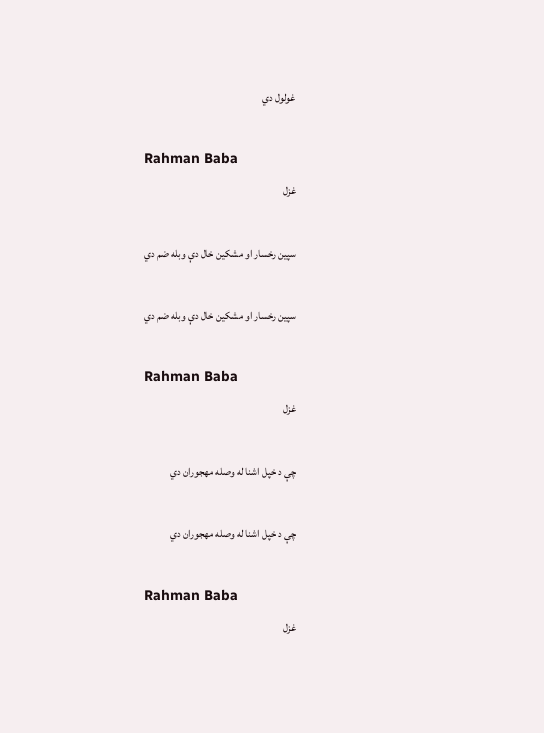غولول دي

Rahman Baba
غزل

سپين رخسار او مشکين خال دې وبله ضم دي

سپين رخسار او مشکين خال دې وبله ضم دي

Rahman Baba
غزل

چې د خپل اشنا له وصله مهجوران دي

چې د خپل اشنا له وصله مهجوران دي

Rahman Baba
غزل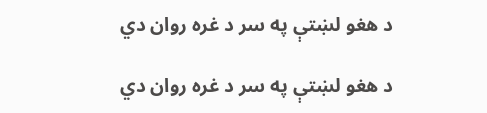د هغو لښتې په سر د غره روان دي

د هغو لښتې په سر د غره روان دي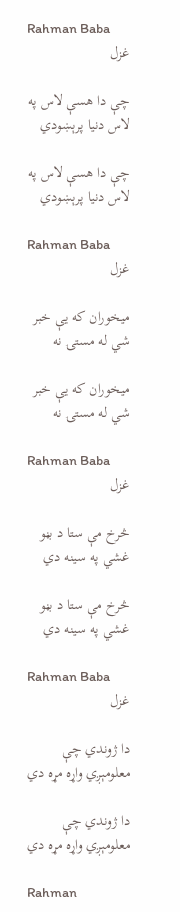Rahman Baba
غزل

چې دا هسې لاس په لاس دنيا پرېښودي

چې دا هسې لاس په لاس دنيا پرېښودي

Rahman Baba
غزل

ميخوران که يې خبر شي له مستۍ نه

ميخوران که يې خبر شي له مستۍ نه

Rahman Baba
غزل

څرخ مې ستا د بڼو غشي په سينه دي

څرخ مې ستا د بڼو غشي په سينه دي

Rahman Baba
غزل

دا ژوندي چې معلومېږي واړه مړه دي

دا ژوندي چې معلومېږي واړه مړه دي

Rahman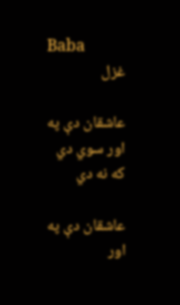Baba
غزل

عاشقان دې په اور سوي دي که نه دي

عاشقان دې په اور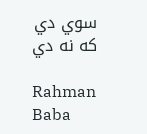سوي دي که نه دي

Rahman Baba